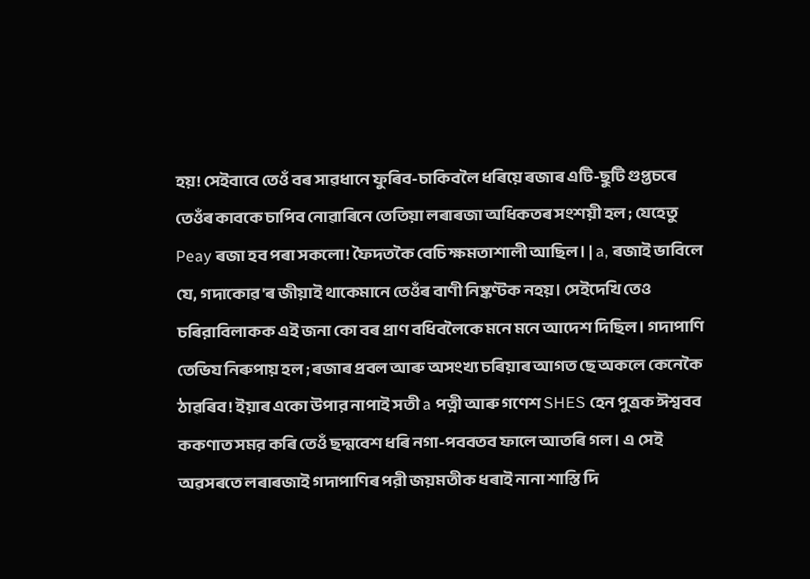হয়! সেইবাবে তেওঁ বৰ সাৱধানে ফুৰিব-চাকিবলৈ ধৰিয়ে ৰজাৰ এটি-ছুটি গুপ্তচৰে তেওঁৰ কাবকে চাপিব নোৱাৰিনে তেতিয়া লৰাৰজা অধিকতৰ সংশয়ী হল ; যেহেতু Peay ৰজা হব পৰা সকলো! ফৈদতকৈ বেচি ক্ষমতাশালী আছিল। | a, ৰজাই ভাবিলে যে, গদাকোৱ'ৰ জীয়াই থাকেমানে তেওঁৰ বাণী নিষ্কণ্টক নহয়। সেইদেখি তেও চৰিরাবিলাকক এই জনা কো বৰ প্রাণ বধিবলৈকে মনে মনে আদেশ দিছিল। গদাপাণি তেভিয নিৰুপায় হল ; ৰজাৰ প্রবল আৰু অসংখ্য চৰিয়াৰ আগত ছে অকলে কেনেকৈ ঠাৱৰিব ! ইয়াৰ একো উপার নাপাই সতী a পত্নী আৰু গণেশ SHES হেন পুত্ৰক ঈশ্ববব ককণাত সমর কৰি তেওঁ ছদ্মবেশ ধৰি নগা-পববতব ফালে আতৰি গল। এ সেই অৱসৰতে লৰাৰজাই গদাপাণিৰ পরী জয়মতীক ধৰাই নানা শাস্তি দি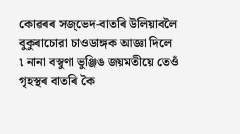কোৱৰৰ সজ্ভেদ-বাতৰি উলিয়াবলৈ বুকুৰাচোরা চাওডাঙ্গক আজ্ঞা দিলে ৷ নানা বস্বুণা ভুঞ্জিঙ জয়মতীয়ে তেওঁ গৃহস্থৰ বাতৰি কৈ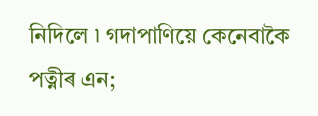নিদিলে ৷ গদাপাণিয়ে কেনেবাকৈ পত্নীৰ এন;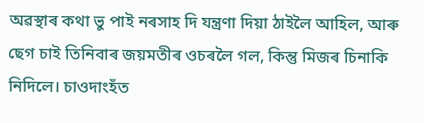অৱস্থাৰ কথা ভু পাই নৰসাহ দি যন্ত্রণা দিয়া ঠাইলৈ আহিল, আৰু ছেগ চাই তিনিবাৰ জয়মতীৰ ওচৰলৈ গল, কিন্তু মিজৰ চিনাকি নিদিলে। চাওদাংহঁত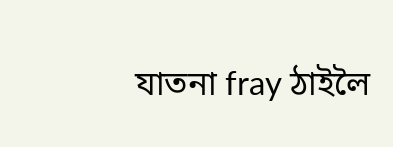যাতনা fray ঠাইলৈ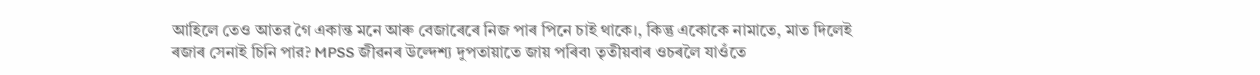আহিলে তেও আতর গৈ একান্ত মনে আৰু বেজাৰেৰে নিজ পাৰ পিনে চাই থাকে।, কিন্তু একোকে নামাতে, মাত দিলেই ৰজাৰ সেনাই চিনি পার? MPSS জীৱনৰ উল্দেশ্য দুপতায়াতে জায় পৰিব৷ তৃতীয়বাৰ ওচৰলৈ যাওঁতে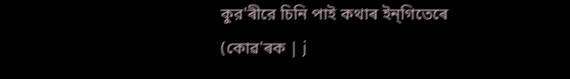কুর'ৰীরে চিনি পাই কথাৰ ইন্গিতেৰে (কোৱ'ৰক | j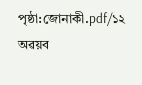পৃষ্ঠা:জোনাকী.pdf/১২
অৱয়ব